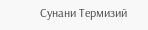Сунани Термизий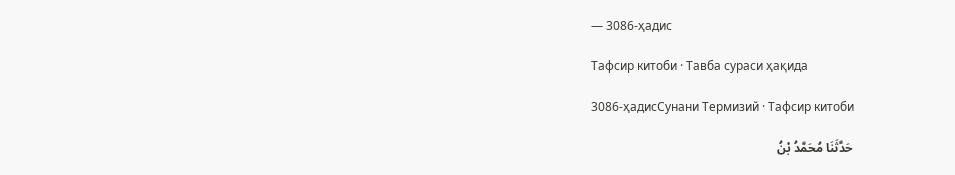— 3086-ҳадис

Тафсир китоби · Тавба сураси ҳақида

3086-ҳадисСунани Термизий · Тафсир китоби

حَدَّثَنَا مُحَمَّدُ بْنُ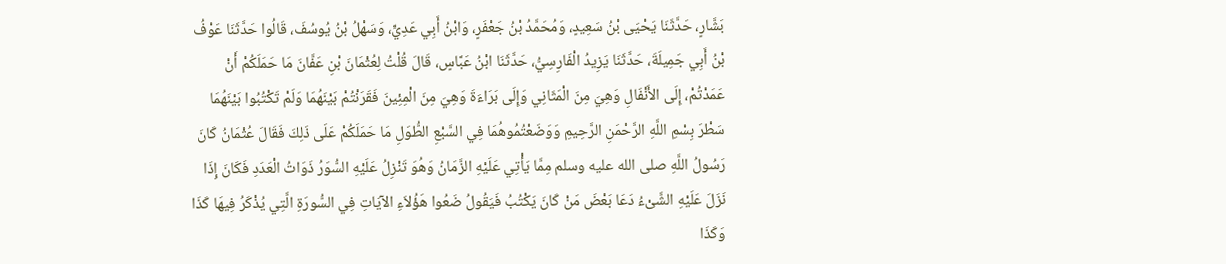بَشَّارٍ، حَدَّثَنَا يَحْيَى بْنُ سَعِيدٍ، وَمُحَمَّدُ بْنُ جَعْفَرٍ، وَابْنُ أَبِي عَدِيٍّ، وَسَهْلُ بْنُ يُوسُفَ، قَالُوا حَدَّثَنَا عَوْفُ بْنُ أَبِي جَمِيلَةَ، حَدَّثَنَا يَزِيدُ الْفَارِسِيُّ، حَدَّثَنَا ابْنُ عَبَّاسٍ، قَالَ قُلْتُ لِعُثْمَانَ بْنِ عَفَّانَ مَا حَمَلَكُمْ أَنْ عَمَدْتُمْ، إِلَى الأَنْفَالِ وَهِيَ مِنَ الْمَثَانِي وَإِلَى بَرَاءَةَ وَهِيَ مِنَ الْمِئِينَ فَقَرَنْتُمْ بَيْنَهُمَا وَلَمْ تَكْتُبُوا بَيْنَهُمَا سَطْرَ بِسْمِ اللَّهِ الرَّحْمَنِ الرَّحِيمِ وَوَضَعْتُمُوهُمَا فِي السَّبْعِ الطُّوَلِ مَا حَمَلَكُمْ عَلَى ذَلِكَ فَقَالَ عُثْمَانُ كَانَ رَسُولُ اللَّهِ صلى الله عليه وسلم مِمَّا يَأْتِي عَلَيْهِ الزَّمَانُ وَهُوَ تَنْزِلُ عَلَيْهِ السُّوَرُ ذَوَاتُ الْعَدَدِ فَكَانَ إِذَا نَزَلَ عَلَيْهِ الشَّىْءُ دَعَا بَعْضَ مَنْ كَانَ يَكْتُبُ فَيَقُولُ ضَعُوا هَؤُلاَءِ الآيَاتِ فِي السُّورَةِ الَّتِي يُذْكَرُ فِيهَا كَذَا وَكَذَا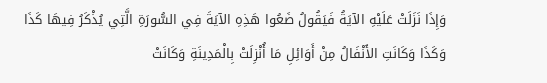وَإِذَا نَزَلَتْ عَلَيْهِ الآيَةُ فَيَقُولُ ضَعُوا هَذِهِ الآيَةَ فِي السُّورَةِ الَّتِي يُذْكَرُ فِيهَا كَذَا وَكَذَا وَكَانَتِ الأَنْفَالُ مِنْ أَوَائِلِ مَا أُنْزِلَتْ بِالْمَدِينَةِ وَكَانَتْ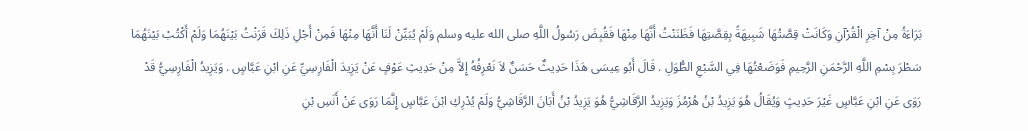بَرَاءَةُ مِنْ آخِرِ الْقُرْآنِ وَكَانَتْ قِصَّتُهَا شَبِيهَةً بِقِصَّتِهَا فَظَنَنْتُ أَنَّهَا مِنْهَا فَقُبِضَ رَسُولُ اللَّهِ صلى الله عليه وسلم وَلَمْ يُبَيِّنْ لَنَا أَنَّهَا مِنْهَا فَمِنْ أَجْلِ ذَلِكَ قَرَنْتُ بَيْنَهُمَا وَلَمْ أَكْتُبْ بَيْنَهُمَا سَطْرَ بِسْمِ اللَّهِ الرَّحْمَنِ الرَّحِيمِ فَوَضَعْتُهَا فِي السَّبْعِ الطُّوَلِ . قَالَ أَبُو عِيسَى هَذَا حَدِيثٌ حَسَنٌ لاَ نَعْرِفُهُ إِلاَّ مِنْ حَدِيثِ عَوْفٍ عَنْ يَزِيدَ الْفَارِسِيِّ عَنِ ابْنِ عَبَّاسٍ . وَيَزِيدُ الْفَارِسِيُّ قَدْ رَوَى عَنِ ابْنِ عَبَّاسٍ غَيْرَ حَدِيثٍ وَيُقَالُ هُوَ يَزِيدُ بْنُ هُرْمُزَ وَيَزِيدُ الرَّقَاشِيُّ هُوَ يَزِيدُ بْنُ أَبَانَ الرَّقَاشِيُّ وَلَمْ يُدْرِكِ ابْنَ عَبَّاسٍ إِنَّمَا رَوَى عَنْ أَنَسِ بْنِ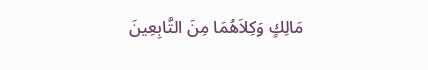مَالِكٍ وَكِلاَهُمَا مِنَ التَّابِعِينَ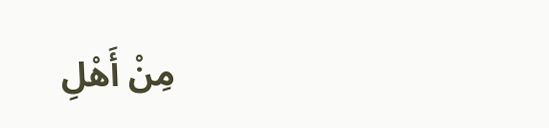مِنْ أَهْلِ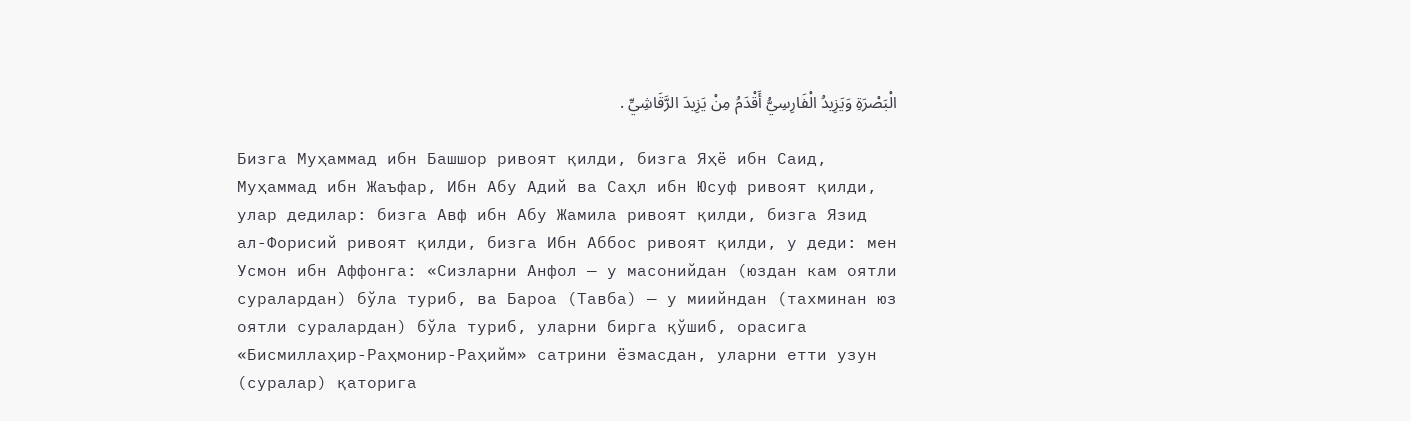الْبَصْرَةِ وَيَزِيدُ الْفَارِسِيُّ أَقْدَمُ مِنْ يَزِيدَ الرَّقَاشِيِّ .

Бизга Муҳаммад ибн Башшор ривоят қилди, бизга Яҳё ибн Саид, Муҳаммад ибн Жаъфар, Ибн Абу Адий ва Саҳл ибн Юсуф ривоят қилди, улар дедилар: бизга Авф ибн Абу Жамила ривоят қилди, бизга Язид ал-Форисий ривоят қилди, бизга Ибн Аббос ривоят қилди, у деди: мен Усмон ибн Аффонга: «Сизларни Анфол — у масонийдан (юздан кам оятли суралардан) бўла туриб, ва Бароа (Тавба) — у миийндан (тахминан юз оятли суралардан) бўла туриб, уларни бирга қўшиб, орасига «Бисмиллаҳир-Раҳмонир-Раҳийм» сатрини ёзмасдан, уларни етти узун (суралар) қаторига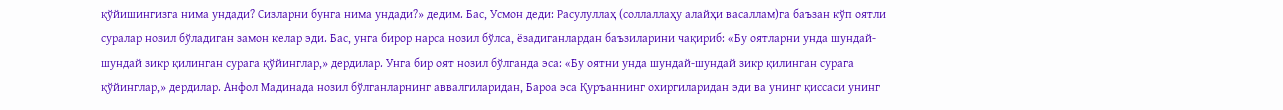қўйишингизга нима ундади? Сизларни бунга нима ундади?» дедим. Бас, Усмон деди: Расулуллаҳ (соллаллаҳу алайҳи васаллам)га баъзан кўп оятли суралар нозил бўладиган замон келар эди. Бас, унга бирор нарса нозил бўлса, ёзадиганлардан баъзиларини чақириб: «Бу оятларни унда шундай-шундай зикр қилинган сурага қўйинглар,» дердилар. Унга бир оят нозил бўлганда эса: «Бу оятни унда шундай-шундай зикр қилинган сурага қўйинглар,» дердилар. Анфол Мадинада нозил бўлганларнинг аввалгиларидан, Бароа эса Қуръаннинг охиргиларидан эди ва унинг қиссаси унинг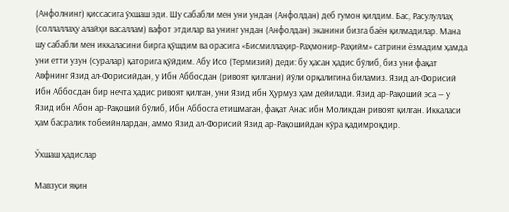(Анфолнинг) қиссасига ўхшаш эди. Шу сабабли мен уни ундан (Анфолдан) деб гумон қилдим. Бас, Расулуллаҳ (соллаллаҳу алайҳи васаллам) вафот этдилар ва унинг ундан (Анфолдан) эканини бизга баён қилмадилар. Мана шу сабабли мен иккаласини бирга қўшдим ва орасига «Бисмиллаҳир-Раҳмонир-Раҳийм» сатрини ёзмадим ҳамда уни етти узун (суралар) қаторига қўйдим. Абу Исо (Термизий) деди: бу ҳасан ҳадис бўлиб, биз уни фақат Авфнинг Язид ал-Форисийдан, у Ибн Аббосдан (ривоят қилгани) йўли орқалигина биламиз. Язид ал-Форисий Ибн Аббосдан бир нечта ҳадис ривоят қилган, уни Язид ибн Ҳурмуз ҳам дейилади. Язид ар-Рақоший эса — у Язид ибн Абон ар-Рақоший бўлиб, Ибн Аббосга етишмаган, фақат Анас ибн Моликдан ривоят қилган. Иккаласи ҳам басралик тобеийнлардан, аммо Язид ал-Форисий Язид ар-Рақошийдан кўра қадимроқдир.

Ўхшаш ҳадислар

Мавзуси яқин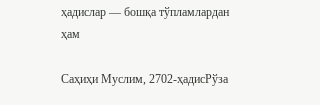ҳадислар — бошқа тўпламлардан ҳам

Саҳиҳи Муслим, 2702-ҳадисРўза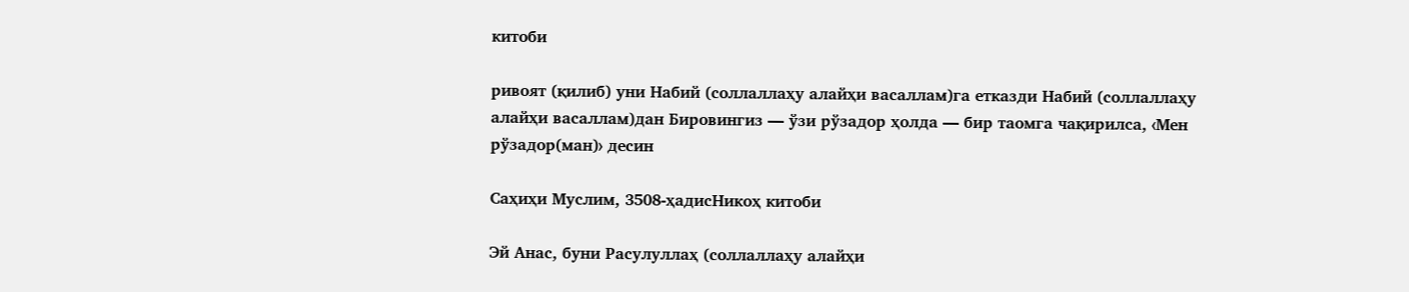китоби

ривоят (қилиб) уни Набий (соллаллаҳу алайҳи васаллам)га етказди Набий (соллаллаҳу алайҳи васаллам)дан Бировингиз — ўзи рўзадор ҳолда — бир таомга чақирилса, ‹Мен рўзадор(ман)› десин

Саҳиҳи Муслим, 3508-ҳадисНикоҳ китоби

Эй Анас, буни Расулуллаҳ (соллаллаҳу алайҳи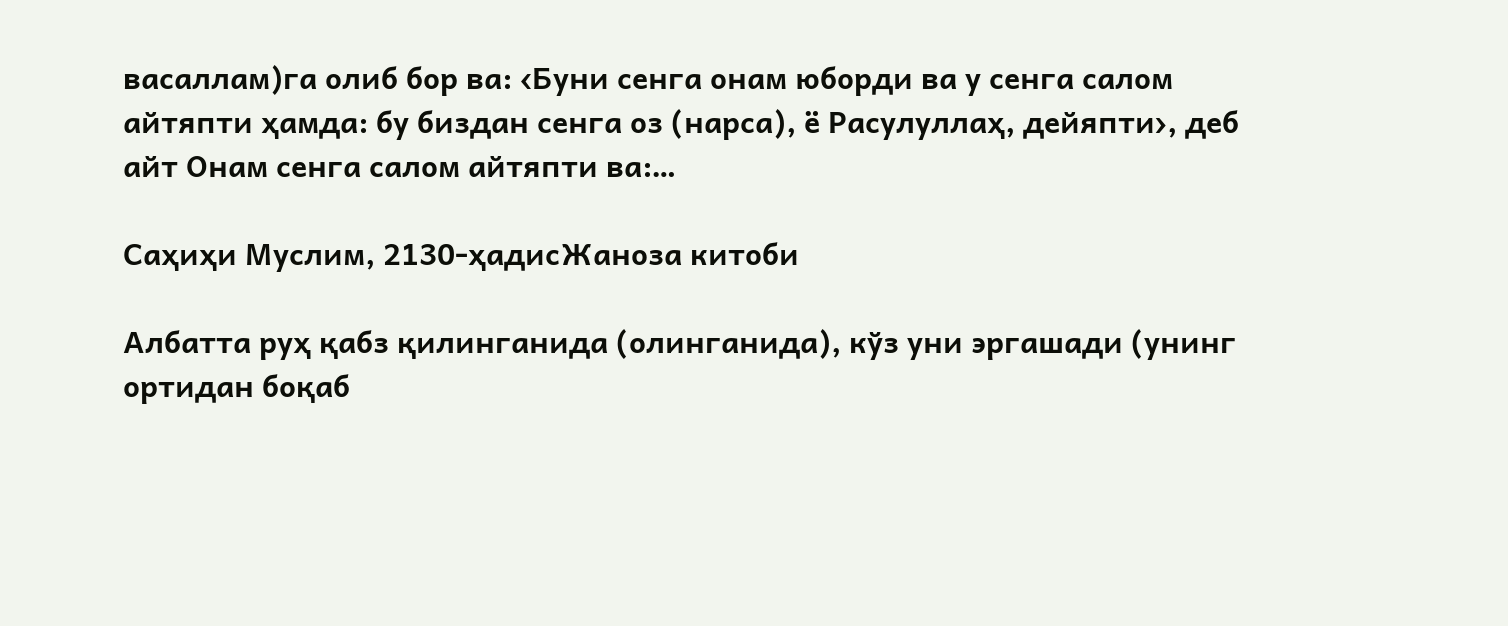васаллам)га олиб бор ва: ‹Буни сенга онам юборди ва у сенга салом айтяпти ҳамда: бу биздан сенга оз (нарса), ё Расулуллаҳ, дейяпти›, деб айт Онам сенга салом айтяпти ва:…

Саҳиҳи Муслим, 2130-ҳадисЖаноза китоби

Албатта руҳ қабз қилинганида (олинганида), кўз уни эргашади (унинг ортидан боқаб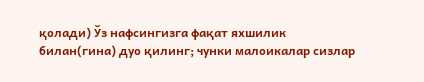қолади) Ўз нафсингизга фақат яхшилик билан(гина) дуо қилинг; чунки малоикалар сизлар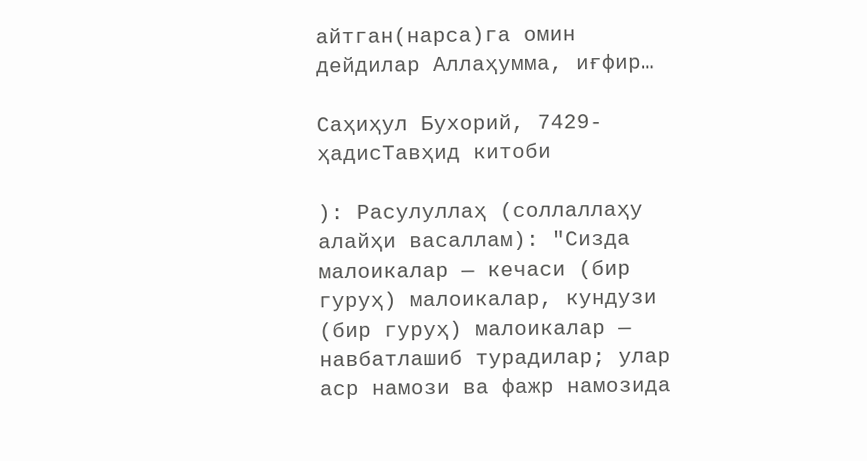айтган(нарса)га омин дейдилар Аллаҳумма, иғфир…

Саҳиҳул Бухорий, 7429-ҳадисТавҳид китоби

): Расулуллаҳ (соллаллаҳу алайҳи васаллам): "Сизда малоикалар — кечаси (бир гуруҳ) малоикалар, кундузи (бир гуруҳ) малоикалар — навбатлашиб турадилар; улар аср намози ва фажр намозида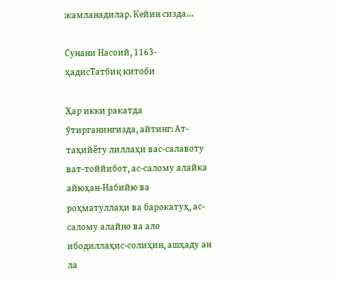жамланадилар. Кейин сизда…

Сунани Насоий, 1163-ҳадисТатбиқ китоби

Ҳар икки ракатда ўтирганингизда, айтинг: Ат-таҳийёту лиллаҳи вас-салавоту ват-тоййибот, ас-салому алайка айюҳан-Набийю ва роҳматуллаҳи ва барокатуҳ, ас-салому алайно ва ало ибодиллаҳис-солиҳин, ашҳаду ан ла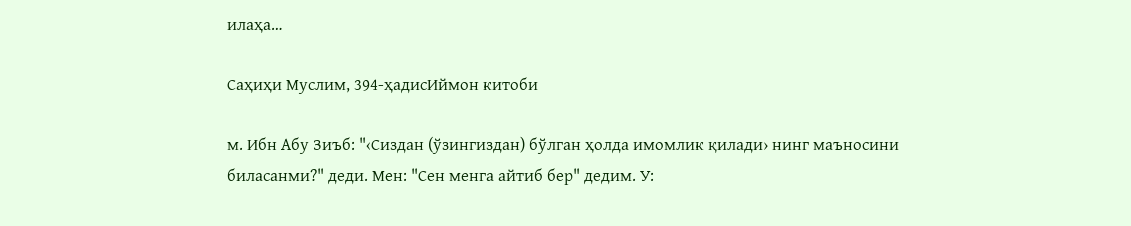илаҳа…

Саҳиҳи Муслим, 394-ҳадисИймон китоби

м. Ибн Абу Зиъб: "‹Сиздан (ўзингиздан) бўлган ҳолда имомлик қилади› нинг маъносини биласанми?" деди. Мен: "Сен менга айтиб бер" дедим. У: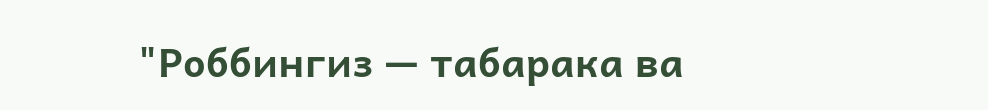"Роббингиз — табарака ва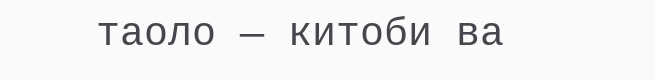таоло — китоби ва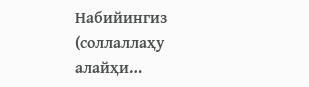Набийингиз (соллаллаҳу алайҳи…